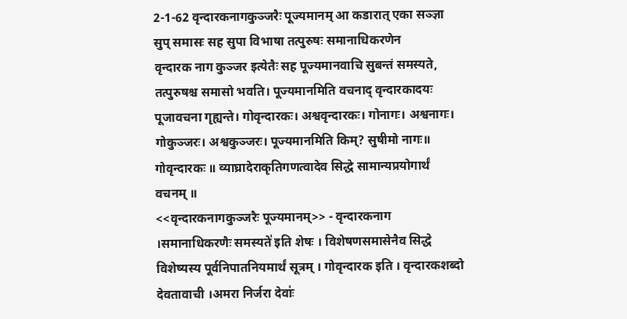2-1-62 वृन्दारकनागकुञ्जरैः पूज्यमानम् आ कडारात् एका सञ्ज्ञा सुप् समासः सह सुपा विभाषा तत्पुरुषः समानाधिकरणेन
वृन्दारक नाग कुञ्जर इत्येतैः सह पूज्यमानवाचि सुबन्तं समस्यते, तत्पुरुषश्च समासो भवति। पूज्यमानमिति वचनाद् वृन्दारकादयः पूजावचना गृह्यन्ते। गोवृन्दारकः। अश्ववृन्दारकः। गोनागः। अश्वनागः। गोकुञ्जरः। अश्वकुञ्जरः। पूज्यमानमिति किम्? सुषीमो नागः॥
गोवृन्दारकः ॥ व्याघ्रादेराकृतिगणत्वादेव सिद्धे सामान्यप्रयोगार्थं वचनम् ॥
<<वृन्दारकनागकुञ्जरैः पूज्यमानम्>> - वृन्दारकनाग ।समानाधिकरणैः समस्यते॑ इति शेषः । विशेषणसमासेनैव सिद्धे विशेष्यस्य पूर्वनिपातनियमार्थं सूत्रम् । गोवृन्दारक इति । वृन्दारकशब्दो देवतावाची ।अमरा निर्जरा देवाः॑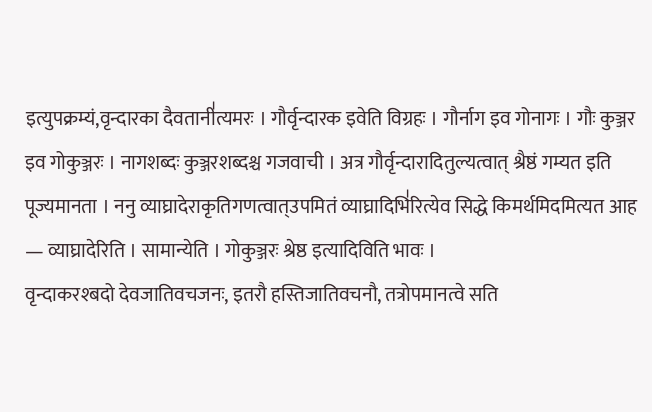इत्युपक्रम्यं,वृन्दारका दैवतानी॑त्यमरः । गौर्वृन्दारक इवेति विग्रहः । गौर्नाग इव गोनागः । गौः कुञ्जर इव गोकुञ्जरः । नागशब्दः कुञ्जरशब्दश्च गजवाची । अत्र गौर्वृन्दारादितुल्यत्वात् श्रैष्ठं गम्यत इति पूज्यमानता । ननु व्याघ्रादेराकृतिगणत्वात्उपमितं व्याघ्रादिभि॑रित्येव सिद्धे किमर्थमिदमित्यत आह — व्याघ्रादेरिति । सामान्येति । गोकुञ्जरः श्रेष्ठ इत्यादिविति भावः ।
वृन्दाकरश्बदो देवजातिवचजनः, इतरौ हस्तिजातिवचनौ, तत्रोपमानत्वे सति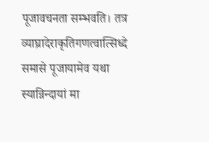पूजावचनता सम्भवति। तत्र व्याघ्रादेराकृतिगणत्वात्सिध्दे समासे पूजायामेव यथा स्यान्निन्दायां मा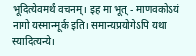भूदित्येवमर्थं वचनम्। इह मा भूत् - माणवकोऽयं नागो यस्मान्मूर्क इति। समान्यप्रयोगेऽपि यथा स्यादित्यन्ये।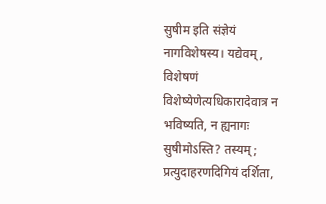सुषीम इति संज्ञेयं नागविशेषस्य। यद्येवम्, विशेषणं विशेष्येणेत्यधिकारादेवात्र न भविष्यति, न ह्यनागः सुषीमोऽस्ति? तस्यम्; प्रत्युदाहरणदिगियं दर्शिता,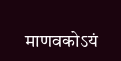माणवकोऽयं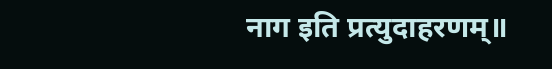नाग इति प्रत्युदाहरणम्॥